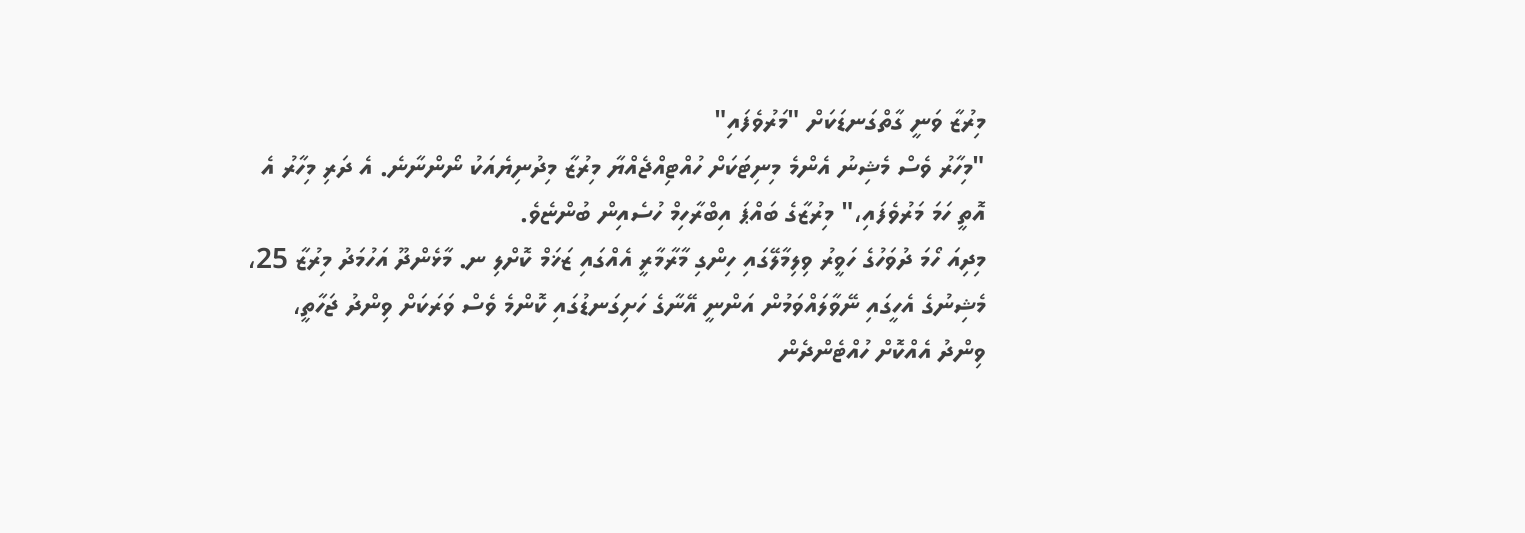މިރުޒާ ވަނީ ގާތްގަނޑަކަށް "މަރުވެފައި"
"މިހާރު ވެސް މެޝިނު އެންމެ މިނިޓަކަށް ހުއްޓިއްޖެއްޔާ މިރުޒާ މިދުނިޔެއަކު ނޯންނާނެ. އެ ދަރި މިހާރު އެ އޮތީ ހަމަ މަރުވެފައި،" މިރުޒާގެ ބައްޕަ އިބްރާހިމް ހުސެއިން ބުންޏެވެ.
މިދިއަ ހޯމަ ދުވަހުގެ ހަވީރު ވިލިމާލޭގައި ހިންގި މާރާމާރީ އެއްގައި ޒަޚަމް ކޮށްލި ނ. މާޅެންދޫ އަހުމަދު މިރުޒާ 25، މެޝިނުގެ އެހީގައި ނޭވާލައްވަމުން އަންނީ އޭނާގެ ހަށިގަނޑުގައި ކޮންމެ ވެސް ވަރަކަށް ވިންދު ޖަހާތީ، ވިންދު އެއްކޮށް ހުއްޓެންދެން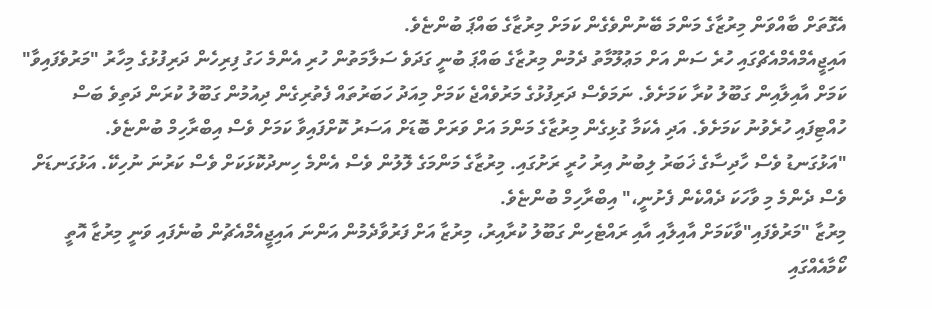އެގޮތަށް ބާއްވަން މިރުޒާގެ މަންމަ ބޭނުންވެގެން ކަމަށް މިރުޒާގެ ބައްޕަ ބުންޏެވެ.
އައިޖީއެމްއެމްއެޗްގައި ހުރެ ސަން އަށް މަޢުލޫމާތު ދެމުން މިރުޒާގެ ބައްޕަ ބުނީ ގަދަވެ ސަލާމަތުން ހުރި އެންމެ ހަގު ފިރިހެން ދަރިފުޅުގެ މިހާރު "މަރުވެފައިވާ" ކަމަށް އާއިލާއިން ގަބޫލު ކުރާ ކަމަށެވެ. ނަމަވެސް ދަރިފުޅުގެ މަރުވެއްޖެ ކަމަށް މިއަދު ހަބަރުތައް ފެތުރިގެން ދިއުމުން ގަބޫލު ކުރަން ދަތިވެ ބަސް ހުއްޓިފައި ހުރެވުނު ކަމަށެވެ. އަދި އެކަމާ ގުޅިގެން މިރުޒާގެ މަންމަ އަށް ވަރަށް ބޮޑަށް އަސަރު ކޮށްފައިވާ ކަމަށް ވެސް އިބްރާހިމް ބުންޏެވެ.
"އަޅުގަނޑު ވެސް ހާދިސާގެ ޚަބަރު ލިބުނު އިރު ހުރީ ރަށުގައި. މިރުޒާގެ މަންމަގެ ލޮލުން ވެސް އެންމެ ހިނދުކޮޅަކަށް ވެސް ކަރުނަ ނުހިކޭ. އަޅުގަނޑަށް ވެސް ދެންމެ މި ވާހަކަ ދެއްކެން ފެށުނީ،" އިބްރާހިމް ބުންޏެވެ.
މިރުޒާ "މަރުވެފައި"ވާކަމަށް އާއިލާއި އާއި ރައްޓެހިން ގަބޫލު ކުރާއިރު، މިރުޒާ އަށް ފަރުވާދެމުން އަންނަ އައިޖީއެމްއެޗުން ބުނެފައި ވަނީ މިރުޒާ އޮތީ ކޯމާއެއްގައި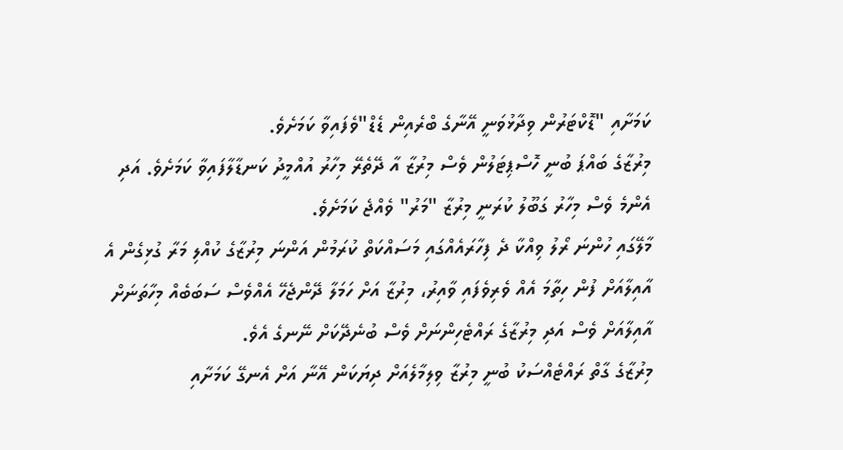ކަމަށާއި "ޑޮކްޓަރުން ވިދާޅުވަނީ އޭނާގެ ބްރެއިން ޑެޑް"ވެފައިވާ ކަމަށެވެ.
މިރުޒާގެ ބައްޕަ ބުނީ ހޮސްޕިޓަލުން ވެސް މިރުޒާ އާ ދޭތެރޭ މިހާރު އުއްމީދު ކަނޑާލާފައިވާ ކަމަށެވެ. އަދި އެންމެ ވެސް މިހާރު ގަބޫލު ކުރަނީ މިރުޒާ "މަރު" ވެއްޖެ ކަމަށެވެ.
މާލޭގައި ހުންނަ ރޯލު ވިއްކާ ދެ ފިހާރައެއްގައި މަސައްކަތް ކުރަމުން އަންނަ މިރުޒާގެ ކުއްލި މަރާ ގުޅިގެން އެ އާއިލާއަށް ފުން ހިތާމަ އެއް ވެރިވެފައި ވާއިރު، މިރުޒާ އަށް ހަމަލާ ދޭންޖެހޭ އެއްވެސް ސަބަބެއް މިހާތަނަށް އާއިލާއަށް ވެސް އަދި މިރުޒާގެ ރައްޓެހިންނަށް ވެސް ބުނެދޭކަށް ނޭނގެ އެވެ.
މިރުޒާގެ ގާތް ރައްޓެއްސަކު ބުނީ މިރުޒާ ވިލިމާލެއަށް ދިޔަކަން އޭނާ އަށް އެނގޭ ކަމަށާއި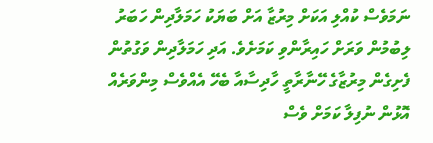ނަމަވެސް ކުއްލި އަކަށް މިރުޒާ އަށް ބަޔަކު ހަމަލާދިން ހަބަރު ލިބުމުން ވަރަށް ހައިރާންވި ކަމަށެވެ. އަދި ހަމަލާދިން ވަގުތުން ފެށިގެން މިރުޒާގެ ހޭނާރާތީ ހާދިސާއާ ބެހޭ އެއްވެސް މިންވަރެއް އޮޅުން ނުފިލާ ކަމަށް ވެސް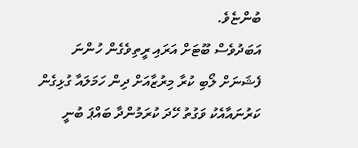ބުންޏެވެ.
އަބަދުވެސް ބޫޓަށް އަރައި ރީތިވެގެން ހުންނަ ފެޝަނަށް ލޯބި ކުރާ މިރުޒާއަށް ދިން ހަމަލައާ ގުޅިގެން ކަރުނައާއެކު ވަގުތު ހޭދަ ކުރަމުންދާ ބައްޕަ ބުނީ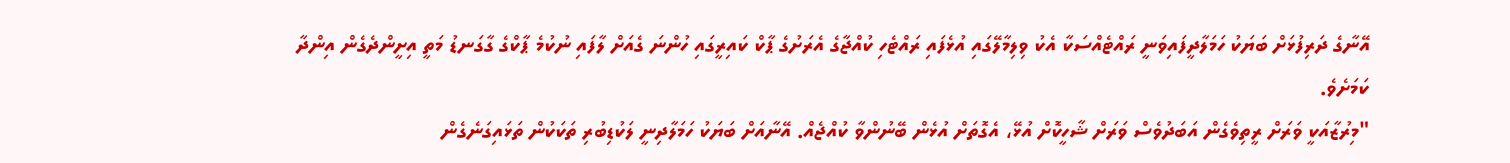އޭނާގެ ދަރިފުޅަށް ބަޔަކު ހަމަލާދީފައިވަނީ ރައްޓެއްސަކާ އެކު ވިލިމާލޭގައި އުޅެފައި ރައްޓެހި ކުއްޖާގެ އެރަށުގެ ޕާކް ކައިރީގައި ހުންނަ ގެއަށް ލާފައި ނުކުމެ ޕާކްގެ ގާގަނޑު މަތީ އިށީންދެގެން އިންދާ ކަމަށެވެ.
"މިރުޒާއަކީ ވަރަށް ރީތިވެގެން އަބަދުވެސް ވަރަށް ޝާހީކޮށް އުޅޭ، އެގޮތަށް އުޅެން ބޭނުންވާ ކުއްޖެއް. އޭނާއަށް ބަޔަކު ހަމަލާދިނީ ލަކުޑިބުރި ތަކަކުން ތަޅައިގަނެގެން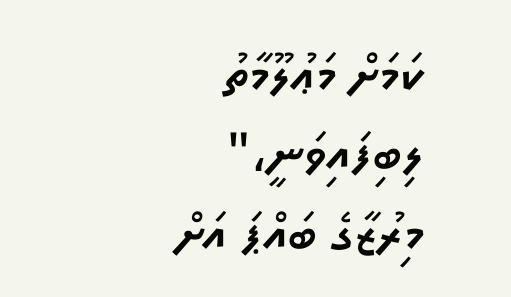ކަމަށް މަޢުލޫމާތު ލިބިފައިވަނީ،" މިރުޒާގެ ބައްޕަ އަށް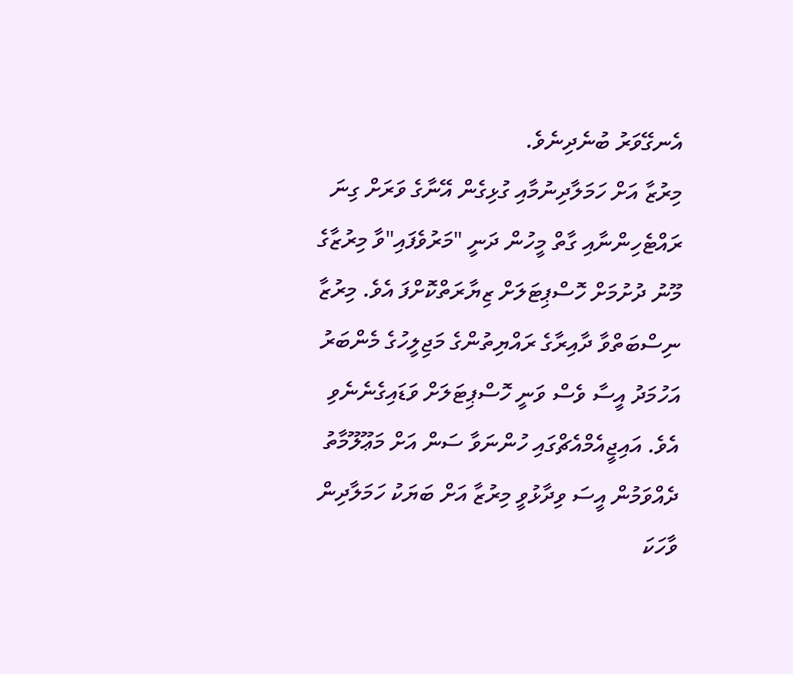އެނގޭވަރު ބުނެދިނެވެ.
މިރުޒާ އަށް ހަމަލާދިނުމާއި ގުޅިގެން އޭނާގެ ވަރަށް ގިނަ ރައްޓެހިންނާއި ގާތް މީހުން ދަނީ "މަރުވެފައި"ވާ މިރުޒާގެ މޫނު ދުށުމަށް ހޮސްޕިޓަލަށް ޒިޔާރަތްކޮށްފަ އެވެ. މިރުޒާ ނިސްބަތްވާ ދާއިރާގެ ރައްޔިތުންގެ މަޖިލީހުގެ މެންބަރު އަހުމަދު އީސާ ވެސް ވަނީ ހޮސްޕިޓަލަށް ވަޑައިގެނެނެވި އެވެ. އައިޖީއެމްއެޗްގައި ހުންނަވާ ސަން އަށް މަޢޫލޫމާތު ދެއްވަމުން އީސަ ވިދާޅުވީ މިރުޒާ އަށް ބަޔަކު ހަމަލާދިން ވާހަކަ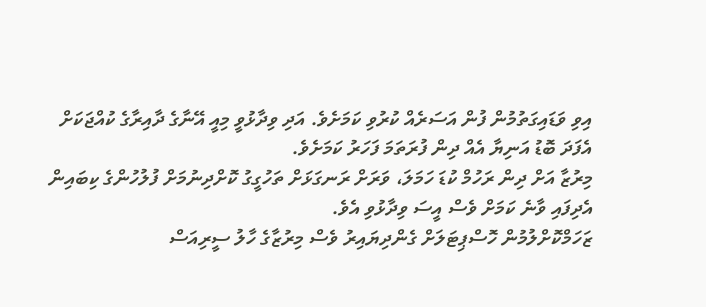އިވި ވަޑައިގަތުމުން ފުން އަސަރެއް ކުރުވި ކަމަށެވެ. އަދި ވިދާޅުވީ މިއީ އޭނާގެ ދާއިރާގެ ކުއްޖަކަށް އެފަދަ ބޮޑު އަނިޔާ އެއް ދިން ފުރަތަމަ ފަހަރު ކަމަށެވެ.
މިރުޒާ އަށް ދިން ރަހުމް ކުޑަ ހަމަލަ، ވަރަށް ރަނގަޅަށް ތަހުގީގު ކޮށްދިނުމަށް ފުލުހުންގެ ކިބައިން އެދިފައި ވާނެ ކަމަށް ވެސް އީސަ ވިދާޅުވި އެވެ.
ޒަހަމްކޮށްލުމުން ހޮސްޕިޓަލަށް ގެންދިޔައިރު ވެސް މިރުޒާގެ ހާލު ސީރިއަސް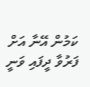ކަމުން އޭނާ އަށް ފަރުވާ ދީފައި ވަނީ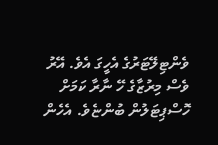ވެންޓިލޭޓަރުގެ އެހީގަ އެވެ. އޭރު ވެސް މިރުޒާގެ ހޭ ނާރާ ކަމަށް ހޮސްޕިޓަލުން ބުންޏެވެ. އެހެން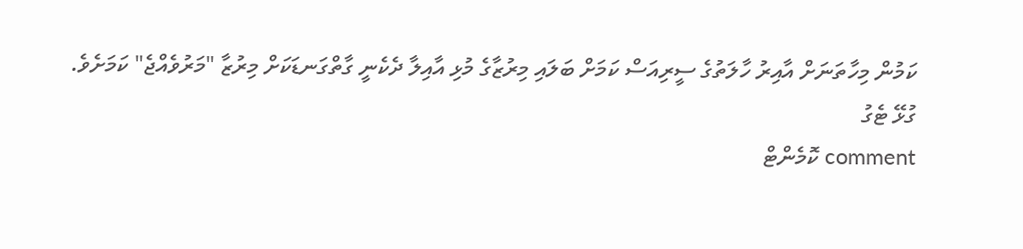ކަމުން މިހާތަނަށް އާއިރު ހާލަތުގެ ސީރިއަސް ކަމަށް ބަލައި މިރުޒާގެ މުޅި އާއިލާ ދެކެނީ ގާތްގަނޑަކަށް މިރުޒާ "މަރުވެއްޖެ" ކަމަށެވެ.
ގުޅޭ ޓެގު
comment ކޮމެންޓް